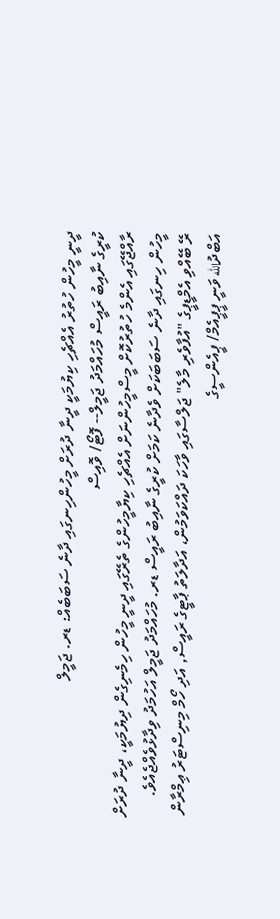ދީނީ މީހުން ހުތުރު އެއްޗެހި ކިޔުމަކީ ދީނާ ދުރަށް މީހުންހިނގައި ދާނެ ސަބަބެއް: ޑރ. ޖަމީލް
ކުރީގެ ނާއިބު ރައީސް މުހައްމަދު ޖަމީލް-- ފޮޓޯ/ ވޮއިސް
ރާއްޖޭގައި އެންމެ ހުތުރުކޮށް މީސްމީހުންނަށް އެއްޗެހި ކިޔާމީހުންގެ ތެރޭގައި ދީނީ މީހުން ހިމެނިގެން ދިޔުމަކީ، ދީނާ ދުރަށް މީހުން ހިނގައި ދާނެ ސަބަބަކަށް ވެދާނެ ކަމަށް ކުރީގެ ނާއިބު ރައީސް ޑރ. މުހައްމަދު ޖަމީލް އަހުމަދު ވިދާޅުވެއްޖެއެވެ.
ރޭ ބޭއްވި އެމްޑީޕީގެ "އުފާވެރި މާލެ" ޖަލްސާގައި ވާހަކަ ދައްކަވަމުން، އަދާލަތު ޕާޓީގެ ރައީސް, އަދި ހޯމް މިނިސްޓަރު ޢިމްރާން އަބްދުالله ވަނީ ޕީޕީއެމް/ ޕީއެންސީގެ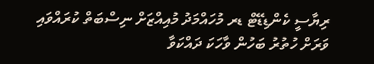ރިޔާސީ ކެންޑިޑޭޓް ޑރ މުހައްމަދު މުއިއްޒަށް ނިސްބަތް ކުރައްވައި ވަރަށް ހުތުރު ބަހުން ވާހަކަ ދައްކަވާ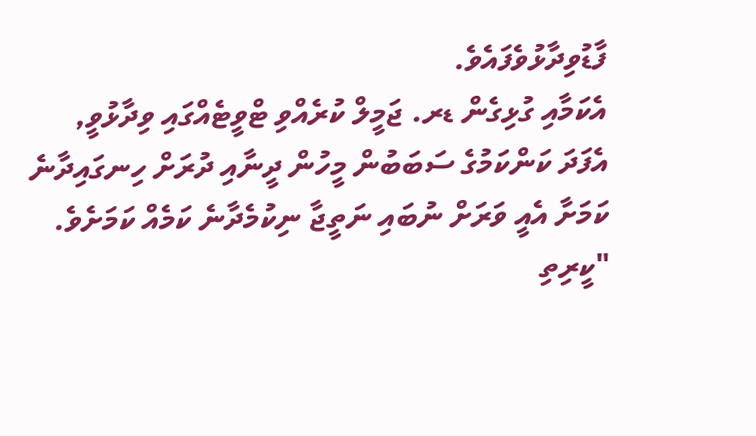ފާޑުވިދާޅުވެފައެވެ.
އެކަމާއި ގުޅިގެން ޑރ. ޖަމީލް ކުރެއްވި ޓްވީޓެއްގައި ވިދާޅުވީ, އެފަދަ ކަންކަމުގެ ސަބަބުން މީހުން ދީނާއި ދުރަށް ހިނގައިދާނެ ކަމަށާ އެއީ ވަރަށް ނުބައި ނަތީޖާ ނިކުމެދާނެ ކަމެއް ކަމަށެވެ.
"ކީރިތި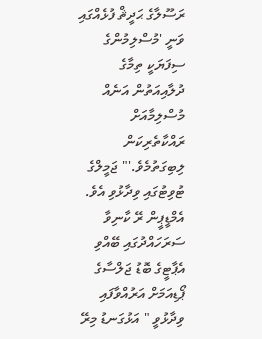ރަސޫލާގެ ޙަދީޘް ފުޅެއްގައި ވަނީ 'މުސްލިމުންގެ ސިފަޔަކީ ތިމާގެ ދުލާއިއަތުން އަނެއް މުސްލިމާއަށް ރައްކާތެރިކަން ލިބިގަތުމެވެ.'" ޖަމީލްގެ ޓުވިޓުގައި ވިދާޅުވި އެވެ.
އެމްޑީޕީން ރޭ ކާނިވާ ސަރަހައްދުގައި ބޭއްވި އެޕާޓީގެ ބޮޑު ޖަލްސާގެ ޕޯޑިއަމަށް އަރުއްވާފައި ވިދާޅުވީ " އަޅުގަނޑު މިރޭ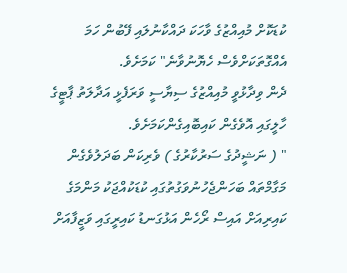ކުޑަކޮށް މުއިއްޒުގެ ވާހަކަ ދައްކާނުލައި ފޭބުން ހަމަ އެއްގޮތަކަށްވެސް ހެޔޮނުވާނެ" ކަމަށެވެ.
ދެން ވިދާޅުވީ މުއިއްޒުގެ ސިޔާސީ ވަރަފެޅީ އަދާލަތު ޕާޓީގެ ހާލީގައި އޮވެގެން ކައިބޮއިގެންކަމަށެވެ.
" ( ނަޝީދުގެ ސަރުކާރުގެ ) ވެރިކަން ބަދަލުވެގެން މަގާމްތައް ބަހަންޖެހުނުވަގުތުގައި ކުޑަކުއްޖަކު މަންމަގެ ކައިރިއަށް އައިސް ރޯހެން އަޅުގަނޑު ކައިރީގައި ވަޒީފާއަށް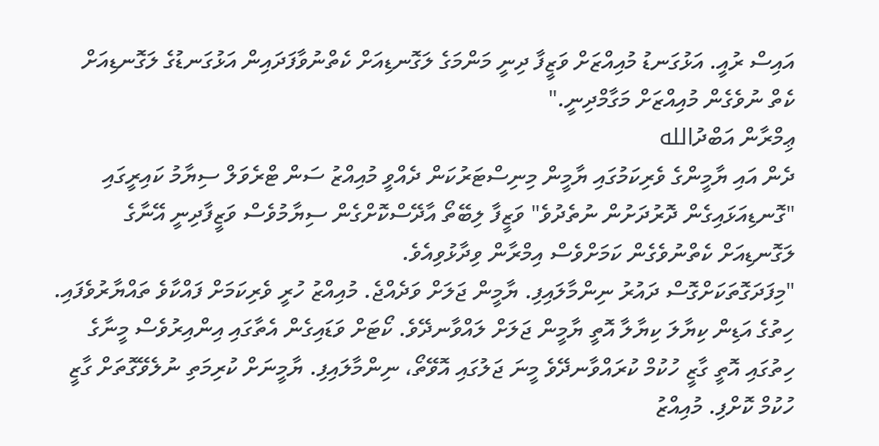އައިސް ރުއީ. އަޅުގަނޑު މުއިއްޒަށް ވަޒީފާ ދިނީ މަންމަގެ ލަގޮނޑިއަށް ކެތްނުވާފަދައިން އަޅުގަނޑުގެ ލަގޮނޑިއަށް ކެތް ނުވެގެން މުއިއްޒަށް މަގާމްދިނީ."
ޢިމްރާން އަބްދުالله
ދެން އައި ޔާމީންގެ ވެރިކަމުގައި ޔާމީން މިނިސްޓަރުކަން ދެއްވީ މުއިއްޒު ސަން ޓްރެވަލް ސިޔާމު ކައިރީގައި "ގޮނޑިއަޅައިގެން ދޮރުދަށުން ނުތެދުވެ" ވަޒީފާ ލިބޭތޯ އާދޭސްކޮށްގެން ސިޔާމުވެސް ވަޒީފާދިނީ އޭނާގެ ލަގޮނޑިއަށް ކެތްނުވެގެން ކަމަށްވެސް އިމްރާން ވިދާޅުވިއެވެ.
"މިފަދަގޮތަކަށްގޮސް ދައުރު ނިންމާލައިފި. ޔާމީން ޖަލަށް ވަދެއްޖެ. މުއިއްޒު ހުރީ ވެރިކަމަށް ފައްކާވެ ތައްޔާރުވެފައި. ހިތުގެ އަޑިން ކިޔާލަ ކިޔާލާ އޮތީ ޔާމީން ޖަލަށް ލައްވާނދޭވެ. ކޯޓަށް ވަޑައިގެން އެތާގައި އިންއިރުވެސް މީނާގެ ހިތުގައި އޮތީ ގާޒީ ހުކުމް ކުރައްވާނދޭވެ މީނަ ޖަލުގައި އޮވޭތޯ، ނިންމާލައިފި. ޔާމީނަށް ކުރިމަތި ނުލެވޭގޮތަށް ގާޒީ ހުކުމް ކޮށްފި. މުއިއްޒު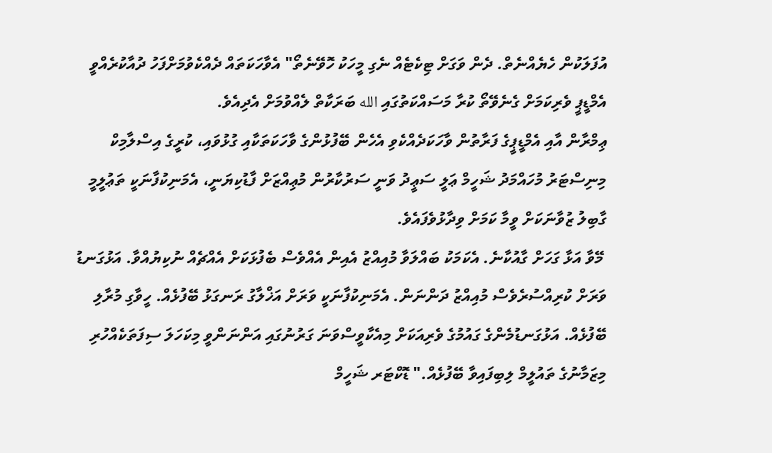އުފަލަކުން ހެޔެއްނެތް. ދެން ވަގަށް ޓިކެޓެއް ނެގި މީހަކު ހޮވޭނެތޯ" އެވާހަކަތައް ދެއްކެވުމަށްފަހު ދުއާކުރެއްވީ އެމްޑީޕީ ވެރިކަމަށް ގެނެވޭތޯ ކުރާ މަސައްކަތުގައި الله ބަރަކާތް ލެއްވުމަށް އެދިއެވެ.
ޢިމްރާން އާއި އެމްޑީޕީގެ ފަރާތުން ވާހަކަދެއްކެވި އެހެން ބޭފުޅުންގެ ވާހަކަތަކާއި ގުޅުވައި، ކުރީގެ އިސްލާމިކް މިނިސްޓަރު މުހައްމަދު ޝަހީމް ޢަލީ ސަޢީދު ވަނީ ސަރުކާރުން މުޢިއްޒަށް ފާޑުކިޔަނީ، އެމަނިކުފާނަކީ ތަޢުލީމީ ގާބިލު ޒުވާނަކަށް ވީމާ ކަމަށް ވިދާޅުވެފައެވެ.
 މޭވާ އަޅާ ގަހަށް ގާއުކާނެ. އެކަމަކު ބައްލަވާ މުއިއްޒު އެއިން އެއްވެސް ބެފުޅަކަށް އެއްޗެއް ނުކިޔުއްވާ. އަޅުގަނޑު ވަރަށް ކުރިއްސުރެވެސް މުއިއްޒު ދަންނަން. އެމަނިކުފާނަކީ ވަރަށް އަޚްލާގު ރަނގަޅު ބޭފުޅެއް. ހީވާގި މުރާލި ބޭފުޅެއް. އަޅުގަނޑުމެންގެ ގައުމުގެ ވެރިއަކަށް މިއެކާވީސްވަނަ ގަރުނުގައި އަންނަންވީ މިކަހަލަ ސިފަތަކެއްހުރި މިޒަމާނުގެ ތައުލީމް ލިބިފައިވާ ބޭފުޅެއް." ޑޮކްޓަރ ޝަހީމް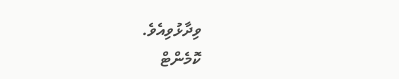ވިދާޅުވިއެވެ.
ކޮމެންޓް